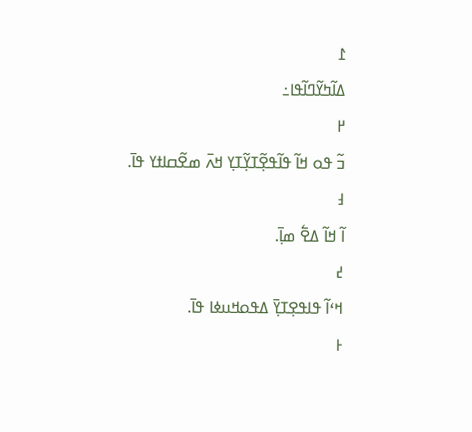߁
ߡߊ߬ߤߌ߬ߣߊ߬ߟߊ߸
߂
ߏ߬ ߟߋ ߞߊ߬ ߟߊ߬ߟߐ߲߬ߠߌ߲߬ߠߌ߲ ߞߍ߫ ߘߐ߬ߛߊߙߌ ߟߊ߫.
߃
ߊ߬ ߞߊ߬ ߡߐ߱ ߘߊ߲߫.
߄
ߞߵߊ߬ ߟߊߟߐ߲ߠߌ߲߫ ߡߟߋߞߎߦߊ ߟߊ߫.
߅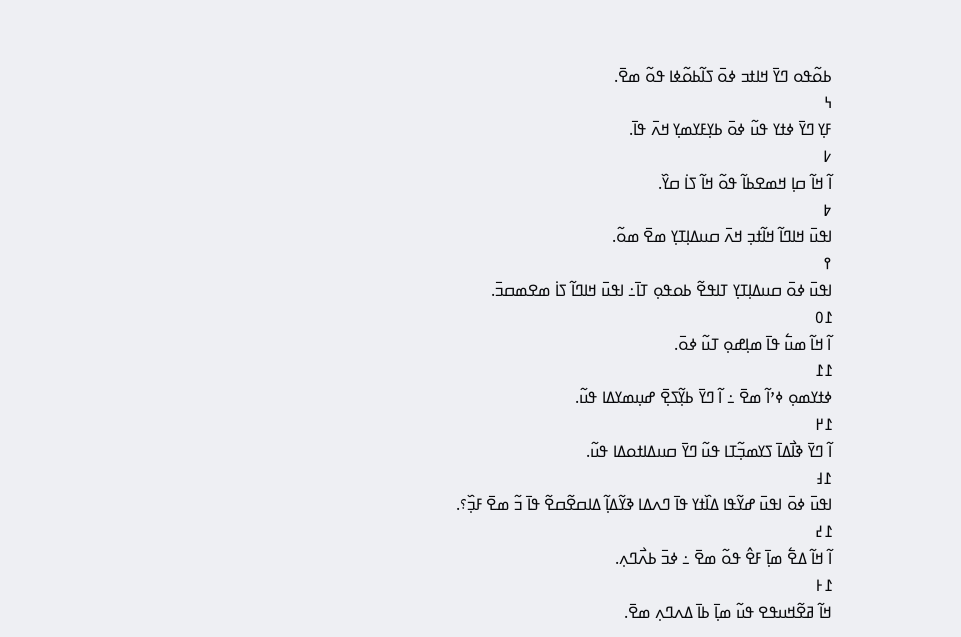ߕߋ߬ߟߋ ߣߌ߫ ߞߊߙߏ ߦߋ߫ ߖߊ߬ߕߋ߬ߦߊ ߟߋ߬ ߘߐ߫.
߆
ߓߌ߲ ߣߌ߫ ߦߙߌ ߟߎ߬ ߦߋ߫ ߕߌ߲ߓߌߘߌ߲ ߞߍ߫ ߟߊ߫.
߇
ߊ߬ ߞߊ߬ ߛߊ߲ ߞߘߐߕߊ߬ ߟߋ߬ ߞߊ߬ ߖߊ߭ ߛߌ߰.
߈
ߊߟߎ߫ ߞߊߣߊ߬ ߞߊ߬ߙߏ߲ ߞߍ߫ ߛߎߡߊ߲ߠߌ߲ ߘߐ߫ ߘߋ߬.
߉
ߊߟߎ߫ ߦߋ߫ ߛߎߡߊ߲ߠߌ߲ ߠߊߟߐ߬ ߕߋߟߋ߲ ߠߊ߫߸ ߊߟߎ߫ ߞߊߣߊ߬ ߖߊ߭ ߘߐߘߛߏ߫.
߁߀
ߊ߬ ߞߊ߬ ߘߎ߱ ߟߊ߫ ߘߊ߲ߝߋ߲ ߠߎ߬ ߦߋ߫.
߁߁
ߦߙߌߘߋ߲ ߦߴߊ߬ ߘߐ߫ ߸ ߊ߬ ߣߌ߫ ߕߌ߲߬ߖߐ߲߫ ߝߎ߲ߘߌߡߊ ߟߎ߬.
߁߂
ߊ߬ ߣߌ߫ ߢߊ߯ߡߊ߫ ߖߌߘߏ߲߬ߠߊ ߟߎ߬ ߣߌ߫ ߛߎߡߊߙߋߡߊ ߟߎ߬.
߁߃
ߊߟߎ߫ ߦߋ߫ ߊߟߎ߫ ߝߌ߬ߟߊ ߡߊ߰ߙߌ ߟߊ߫ ߣߍߡߊ ߢߌ߬ߡߊ߲߬ ߡߊߛߐ߬ߛߐ߬ ߟߊ߫ ߏ߬ ߘߐ߫ ߓߏ߲߰؟.
߁߄
ߊ߬ ߞߊ߬ ߡߐ߱ ߘߊ߲߫ ߓߐ߮ ߟߋ߬ ߘߐ߫ ߸ ߦߏ߫ ߕߍ߯ߣߍ߲.
߁߅
ߞߊ߬ ߥߐ߬ߞߎߟߐ ߟߎ߬ ߘߊ߲߫ ߕߊ߫ ߡߍߣߍ߲ ߘߐ߫.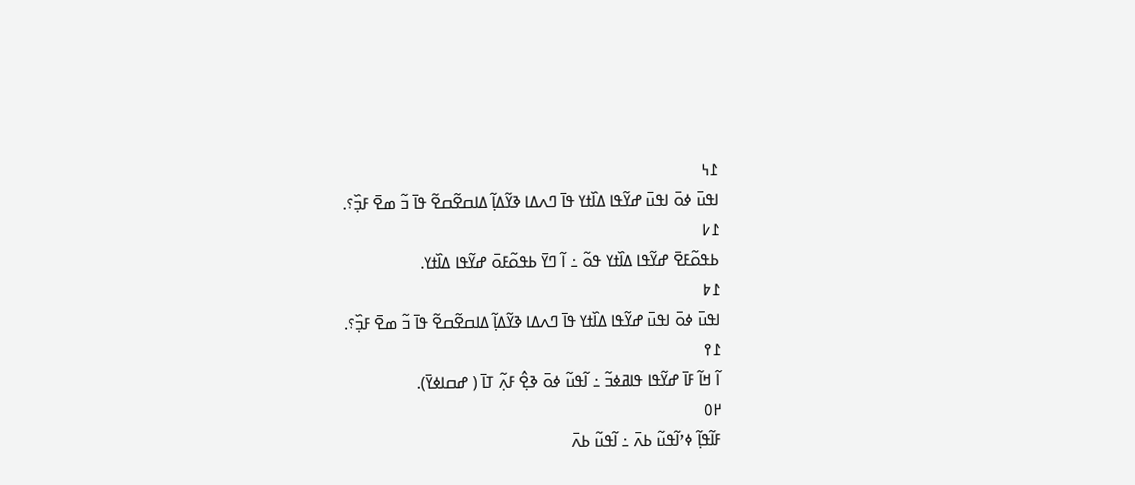߁߆
ߊߟߎ߫ ߦߋ߫ ߊߟߎ߫ ߝߌ߬ߟߊ ߡߊ߰ߙߌ ߟߊ߫ ߣߍߡߊ ߢߌ߬ߡߊ߲߬ ߡߊߛߐ߬ߛߐ߬ ߟߊ߫ ߏ߬ ߘߐ߫ ߓߏ߲߰؟.
߁߇
ߕߟߋ߬ߓߐ߫ ߝߌ߬ߟߊ ߡߊ߰ߙߌ ߟߋ߬ ߸ ߊ߬ ߣߌ߫ ߕߟߋ߬ߓߋ߫ ߝߌ߬ߟߊ ߡߊ߰ߙߌ.
߁߈
ߊߟߎ߫ ߦߋ߫ ߊߟߎ߫ ߝߌ߬ߟߊ ߡߊ߰ߙߌ ߟߊ߫ ߣߍߡߊ ߢߌ߬ߡߊ߲߬ ߡߊߛߐ߬ߛߐ߬ ߟߊ߫ ߏ߬ ߘߐ߫ ߓߏ߲߰؟.
߁߉
ߊ߬ ߞߊ߬ ߓߊ߫ ߝߌ߬ߟߊ ߟߊߥߦߏ߬ ߸ ߊ߬ߟߎ߬ ߦߋ߫ ߢߐ߲߮ ߓߍ߲߬ ߠߊ߫ ( ߝߛߊߦߌ߫).
߂߀
ߓߊ߬ߟߊ߲߬ ߦߴߊ߬ߟߎ߬ ߕߍ߫ ߸ ߊ߬ߟߎ߬ ߕߍ߫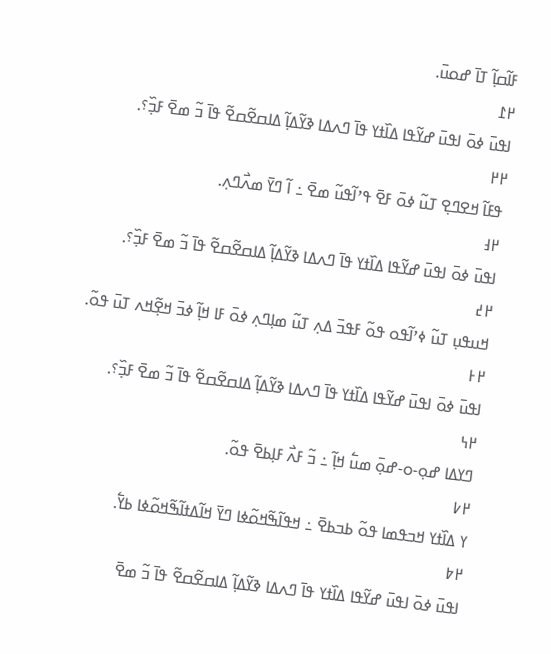ߓߊ߬ߛߊ߲߬ ߠߊ߫ ߝߋߎ߫.
߂߁
ߊߟߎ߫ ߦߋ߫ ߊߟߎ߫ ߝߌ߬ߟߊ ߡߊ߰ߙߌ ߟߊ߫ ߣߍߡߊ ߢߌ߬ߡߊ߲߬ ߡߊߛߐ߬ߛߐ߬ ߟߊ߫ ߏ߬ ߘߐ߫ ߓߏ߲߰؟.
߂߂
ߟߓߊ߬ ߞߐߣߐ߲ ߠߎ߬ ߦߋ߫ ߓߐ߫ ߟߴߊ߬ߟߎ߬ ߘߐ߫ ߸ ߊ߬ ߣߌ߫ ߘߍ߯ߣߍ߲.
߂߃
ߊߟߎ߫ ߦߋ߫ ߊߟߎ߫ ߝߌ߬ߟߊ ߡߊ߰ߙߌ ߟߊ߫ ߣߍߡߊ ߢߌ߬ߡߊ߲߬ ߡߊߛߐ߬ߛߐ߬ ߟߊ߫ ߏ߬ ߘߐ߫ ߓߏ߲߰؟.
߂߄
ߞߎߟߎ߲ ߠߎ߬ ߦߴߊ߬ߟߋ ߟߋ߬ ߓߟߏ߫ ߡߍ߲ ߠߎ߬ ߘߊ߲ߣߍ߲ ߦߋ߫ ߓߊ ߞߊ߲߬ ߦߏ߫ ߞߐ߲߬ߞߍ ߠߎ߫ ߟߋ߬.
߂߅
ߊߟߎ߫ ߦߋ߫ ߊߟߎ߫ ߝߌ߬ߟߊ ߡߊ߰ߙߌ ߟߊ߫ ߣߍߡߊ ߢߌ߬ߡߊ߲߬ ߡߊߛߐ߬ߛߐ߬ ߟߊ߫ ߏ߬ ߘߐ߫ ߓߏ߲߰؟.
߂߆
ߣߌߡߊ ߝߋ߲-ߋ-ߝߋ߲߫ ߘߎ߱ ߞߊ߲߬ ߸ ߏ߬ ߓߍ߯ ߓߊ߲ߕߐ߫ ߟߋ߬.
߂߇
ߌ ߡߊ߰ߙߌ ߞߏߟߘߊ ߟߋ߬ ߕߏߕߐ߫ ߸ ߞߟߊ߬ߒ߬ߞߋ߬ߦߊ ߣߌ߫ ߞߊ߬ߡߙߊ߬ߒ߬ߞߋ߬ߦߊ ߕߌ߱.
߂߈
ߊߟߎ߫ ߦߋ߫ ߊߟߎ߫ ߝߌ߬ߟߊ ߡߊ߰ߙߌ ߟߊ߫ ߣߍߡߊ ߢߌ߬ߡߊ߲߬ ߡߊߛߐ߬ߛߐ߬ ߟߊ߫ ߏ߬ ߘߐ߫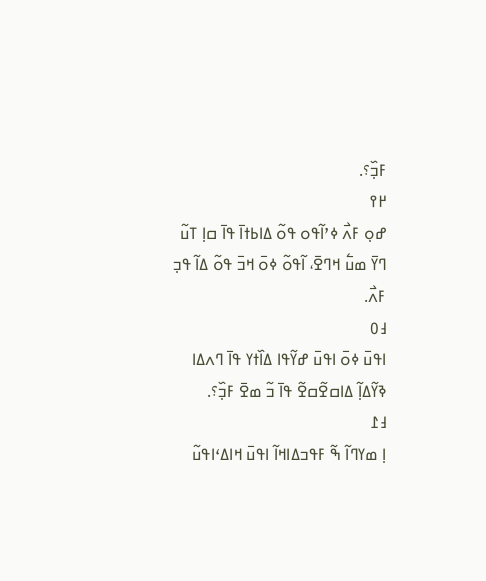ߓߏ߲߰؟.
߂߉
ߝߋ߲ ߓߍ߯ ߦߴߊ߬ߟߋ ߟߋ߬ ߡߊߕߙߊ߫ ߟߊ߫ ߛߊ߲ ߠߎ߬ ߣߌ߫ ߘߎ߱ ߞߣߐ߫، ߊ߬ߟߋ߬ ߦߋ߫ ߞߏ߫ ߟߋ߬ ߡߊ߬ ߟߏ߲ ߓߍ߯.
߃߀
ߊߟߎ߫ ߦߋ߫ ߊߟߎ߫ ߝߌ߬ߟߊ ߡߊ߰ߙߌ ߟߊ߫ ߣߍߡߊ ߢߌ߬ߡߊ߲߬ ߡߊߛߐ߬ߛߐ߬ ߟߊ߫ ߏ߬ ߘߐ߫ ߓߏ߲߰؟.
߃߁
ߊ߲ ߘߌߣߊ߬ ߒ߬ ߓߟߏߡߊߞߊ߬ ߊߟߎ߫ ߞߊߡߵߊߟߎ߬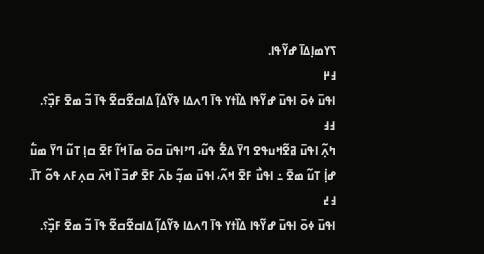ߖߌߘߊ߲ߡߊ߫ ߝߌ߬ߟߊ.
߃߂
ߊߟߎ߫ ߦߋ߫ ߊߟߎ߫ ߝߌ߬ߟߊ ߡߊ߰ߙߌ ߟߊ߫ ߣߍߡߊ ߢߌ߬ߡߊ߲߬ ߡߊߛߐ߬ߛߐ߬ ߟߊ߫ ߏ߬ ߘߐ߫ ߓߏ߲߰؟.
߃߃
ߤߍ߲߬ ߊߟߎ߫ ߥߐ߬ߞߎߟߐ ߣߌ߫ ߡߐ߱ ߟߎ߬، ߣߴߊߟߎ߫ ߛߋ߫ ߘߊ߫ ߞߊ߬ ߓߐ߫ ߛߊ߲ ߠߎ߬ ߣߌ߫ ߘߎ߱ ߝߊ߲߭ ߠߎ߬ ߘߐ߫ ߸ ߊߟߎ߯ ߓߐ߫ ߞߍ߬، ߊߟߎ߫ ߘߏ߲߬ ߕߍ߫ ߓߐ߫ ߝߏ߫ ߊ߰ ߞߍ߫ ߛߍ߲ߓߍ ߟߋ߬ ߠߊ߫.
߃߄
ߊߟߎ߫ ߦߋ߫ ߊߟߎ߫ ߝߌ߬ߟߊ ߡߊ߰ߙߌ ߟߊ߫ ߣߍߡߊ ߢߌ߬ߡߊ߲߬ ߡߊߛߐ߬ߛߐ߬ ߟߊ߫ ߏ߬ ߘߐ߫ ߓߏ߲߰؟.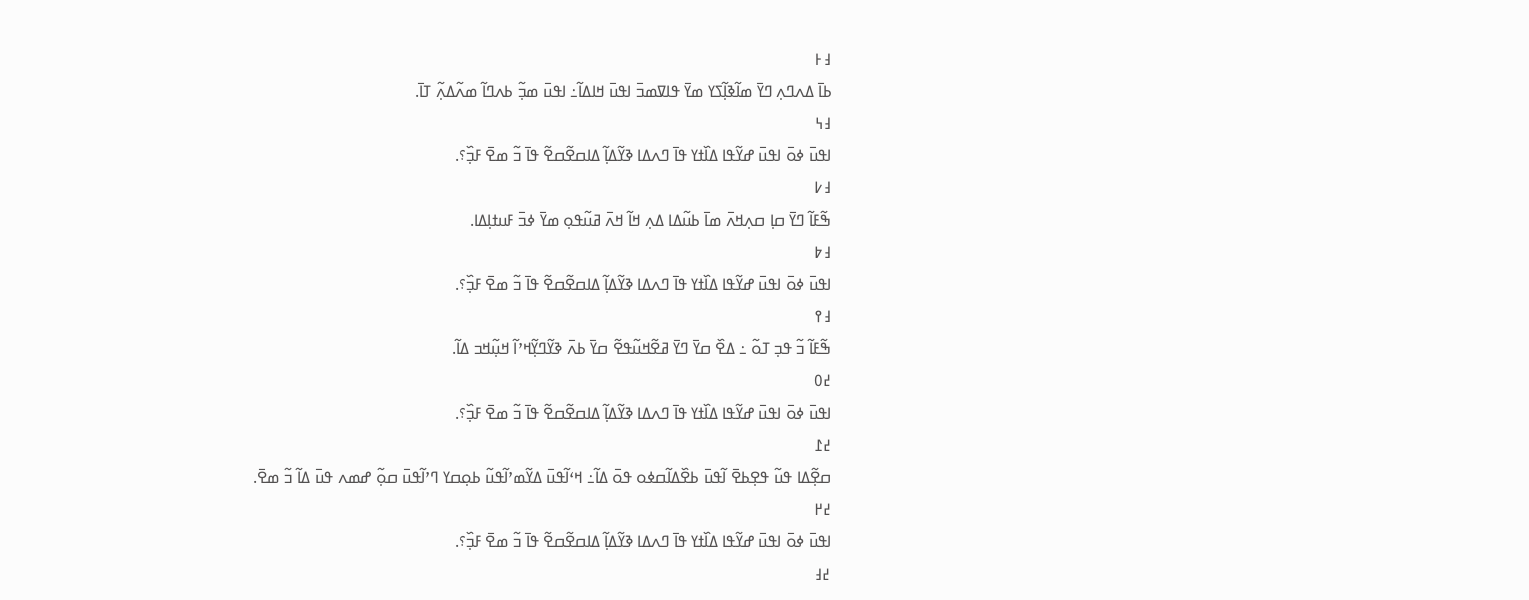߃߅
ߕߊ߫ ߡߍߣߍ߲ ߣߌ߫ ߘߊ߬ߢߊ߲߬ߖߌ ߘߌ߫ ߟߊߜߘߏ߫ ߊߟߎ߫ ߞߊߡߊ߬߸ ߊߟߎ߫ ߘߏ߲߬ ߕߍߣߊ߬ ߘߍ߬ߡߍ߲߬ ߠߊ߫.
߃߆
ߊߟߎ߫ ߦߋ߫ ߊߟߎ߫ ߝߌ߬ߟߊ ߡߊ߰ߙߌ ߟߊ߫ ߣߍߡߊ ߢߌ߬ߡߊ߲߬ ߡߊߛߐ߬ߛߐ߬ ߟߊ߫ ߏ߬ ߘߐ߫ ߓߏ߲߰؟.
߃߇
ߒ߬ߓߊ߬ ߣߌ߫ ߛߊ߲ ߛߍ߲ߞߍ߫ ߘߊ߫ ߕߎ߬ߡߊ ߡߍ߲ ߞߊ߬ ߞߍ߫ ߥߎ߬ߟߋ߲ ߘߌ߫ ߦߏ߫ ߓߎߙߊ߲ߡߊ.
߃߈
ߊߟߎ߫ ߦߋ߫ ߊߟߎ߫ ߝߌ߬ߟߊ ߡߊ߰ߙߌ ߟߊ߫ ߣߍߡߊ ߢߌ߬ߡߊ߲߬ ߡߊߛߐ߬ߛߐ߬ ߟߊ߫ ߏ߬ ߘߐ߫ ߓߏ߲߰؟.
߃߉
ߒ߬ߓߊ߬ ߏ߬ ߟߏ߲ ߠߋ߬ ߸ ߡߐ߰ ߛߌ߫ ߣߌ߫ ߥߐ߬ߞߎ߬ߟߐ߬ ߛߌ߫ ߕߍ߫ ߢߌ߬ߣߌ߲߬ߞߴߊ߬ ߞߎ߲߬ߞߏ ߡߊ߬.
߄߀
ߊߟߎ߫ ߦߋ߫ ߊߟߎ߫ ߝߌ߬ߟߊ ߡߊ߰ߙߌ ߟߊ߫ ߣߍߡߊ ߢߌ߬ߡߊ߲߬ ߡߊߛߐ߬ߛߐ߬ ߟߊ߫ ߏ߬ ߘߐ߫ ߓߏ߲߰؟.
߄߁
ߛߐ߲߬ߡߊ ߟߎ߬ ߟߐ߲ߕߐ߫ ߊ߬ߟߎ߫ ߕߐ߰ߡߊ߬ߛߦߋ ߟߋ߫ ߡߊ߬߸ ߞߵߊ߬ߟߎ߫ ߡߌ߬ߘߴߊ߬ߟߎ߬ ߕߋ߲ߛߌ ߣߴߊ߬ߟߎ߫ ߛߋ߲߬ ߝߘߍ ߟߎ߫ ߡߊ߬ ߏ߬ ߘߐ߫.
߄߂
ߊߟߎ߫ ߦߋ߫ ߊߟߎ߫ ߝߌ߬ߟߊ ߡߊ߰ߙߌ ߟߊ߫ ߣߍߡߊ ߢߌ߬ߡߊ߲߬ ߡߊߛߐ߬ߛߐ߬ ߟߊ߫ ߏ߬ ߘߐ߫ ߓߏ߲߰؟.
߄߃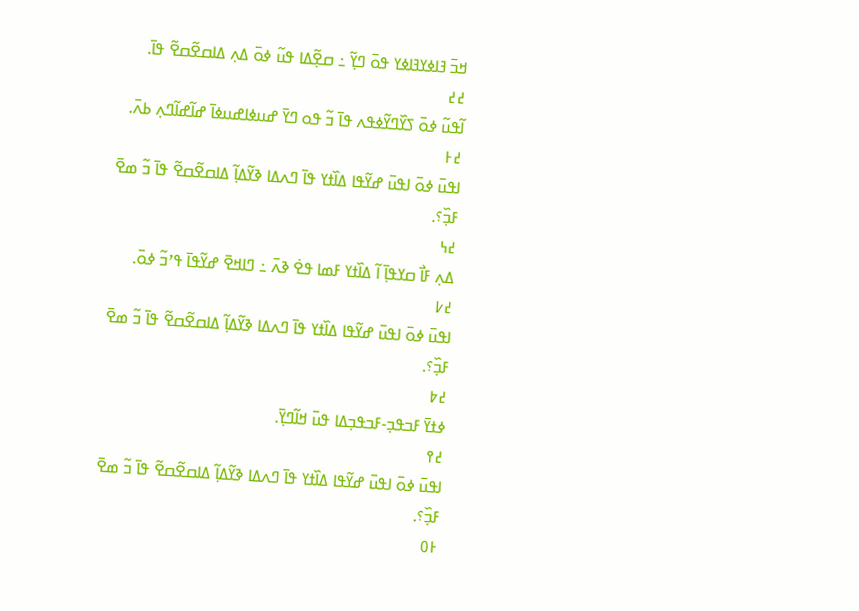ߞߏ߫ ߔߊߦߌߔߊߦߌ ߟߋ߫ ߣߌ߲߬ ߸ ߛߐ߲߬ߡߊ ߟߎ߬ ߦߋ߫ ߡߍ߲ ߡߊߛߐ߬ߛߐ߬ ߟߊ߫.
߄߄
ߊ߬ߟߎ߬ ߦߋ߫ ߖߌ߰ߣߌ߬ߦߟߍ ߟߊ߫ ߏ߬ ߟߋ ߣߌ߫ ߝߎߦߊߝߎߦߊ߫ ߝߊ߬ߝߊ߬ߣߍ߲ ߕߍ߫.
߄߅
ߊߟߎ߫ ߦߋ߫ ߊߟߎ߫ ߝߌ߬ߟߊ ߡߊ߰ߙߌ ߟߊ߫ ߣߍߡߊ ߢߌ߬ߡߊ߲߬ ߡߊߛߐ߬ߛߐ߬ ߟߊ߫ ߏ߬ ߘߐ߫ ߓߏ߲߰؟.
߄߆
ߡߍ߲ ߓߊ߯ ߛߌߟߊ߲߫ ߊ߬ ߡߊ߰ߙߌ ߓߘߊ ߟߐ߭ ߢߍ߫ ߸ ߣߊߞߐ߫ ߝߌ߬ߟߊ߫ ߟߴߏ߬ ߦߋ߫.
߄߇
ߊߟߎ߫ ߦߋ߫ ߊߟߎ߫ ߝߌ߬ߟߊ ߡߊ߰ߙߌ ߟߊ߫ ߣߍߡߊ ߢߌ߬ߡߊ߲߬ ߡߊߛߐ߬ߛߐ߬ ߟߊ߫ ߏ߬ ߘߐ߫ ߓߏ߲߰؟.
߄߈
ߦߙߌ߫ ߓߏߟߏ߲-ߓߏߟߏ߲ߡߊ ߟߎ߫ ߞߊ߬ߣߌ߲߫.
߄߉
ߊߟߎ߫ ߦߋ߫ ߊߟߎ߫ ߝߌ߬ߟߊ ߡߊ߰ߙߌ ߟߊ߫ ߣߍߡߊ ߢߌ߬ߡߊ߲߬ ߡߊߛߐ߬ߛߐ߬ ߟߊ߫ ߏ߬ ߘߐ߫ ߓߏ߲߰؟.
߅߀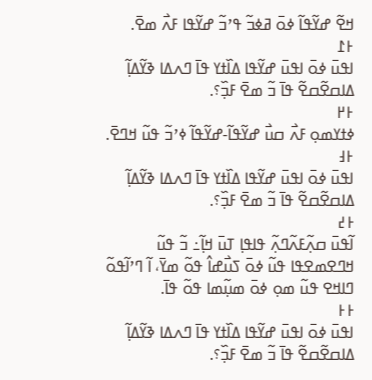ߞߐ߬ ߝߌ߬ߟߊ߬ ߦߋ߫ ߥߦߏ߬ ߟߴߏ߬ ߝߌ߬ߟߊ ߓߍ߯ ߘߐ߫.
߅߁
ߊߟߎ߫ ߦߋ߫ ߊߟߎ߫ ߝߌ߬ߟߊ ߡߊ߰ߙߌ ߟߊ߫ ߣߍߡߊ ߢߌ߬ߡߊ߲߬ ߡߊߛߐ߬ߛߐ߬ ߟߊ߫ ߏ߬ ߘߐ߫ ߓߏ߲߰؟.
߅߂
ߦߙߌߘߋ߲ ߓߍ߯ ߛߎ߯ ߝߌ߬ߟߊ߬-ߝߌ߬ߟߊ߬ ߦߴߏ߬ ߟߎ߬ ߞߣߐ߫.
߅߃
ߊߟߎ߫ ߦߋ߫ ߊߟߎ߫ ߝߌ߬ߟߊ ߡߊ߰ߙߌ ߟߊ߫ ߣߍߡߊ ߢߌ߬ߡߊ߲߬ ߡߊߛߐ߬ߛߐ߬ ߟߊ߫ ߏ߬ ߘߐ߫ ߓߏ߲߰؟.
߅߄
ߊ߬ߟߎ߫ ߛߍ߲߬ߓߍ߬ߣߍ߲߬ ߟߊߟߊ߲ ߠߎ߫ ߞߊ߲߬߸ ߏ߬ ߟߎ߬ ߞߣߐߘߐߟߊ ߟߎ߬ ߦߋ߫ ߖߎ߯ߝߊ߮ ߟߋ߬ ߘߌ߫، ߊ߬ ߣߴߊ߬ߟߋ߬ ߣߊߞߐ ߟߎ߬ ߘߋ߲ ߦߋ߫ ߘߎ߲߬ߘߊ ߟߋ߬ ߟߊ߫.
߅߅
ߊߟߎ߫ ߦߋ߫ ߊߟߎ߫ ߝߌ߬ߟߊ ߡߊ߰ߙߌ ߟߊ߫ ߣߍߡߊ ߢߌ߬ߡߊ߲߬ ߡߊߛߐ߬ߛߐ߬ ߟߊ߫ ߏ߬ ߘߐ߫ ߓߏ߲߰؟.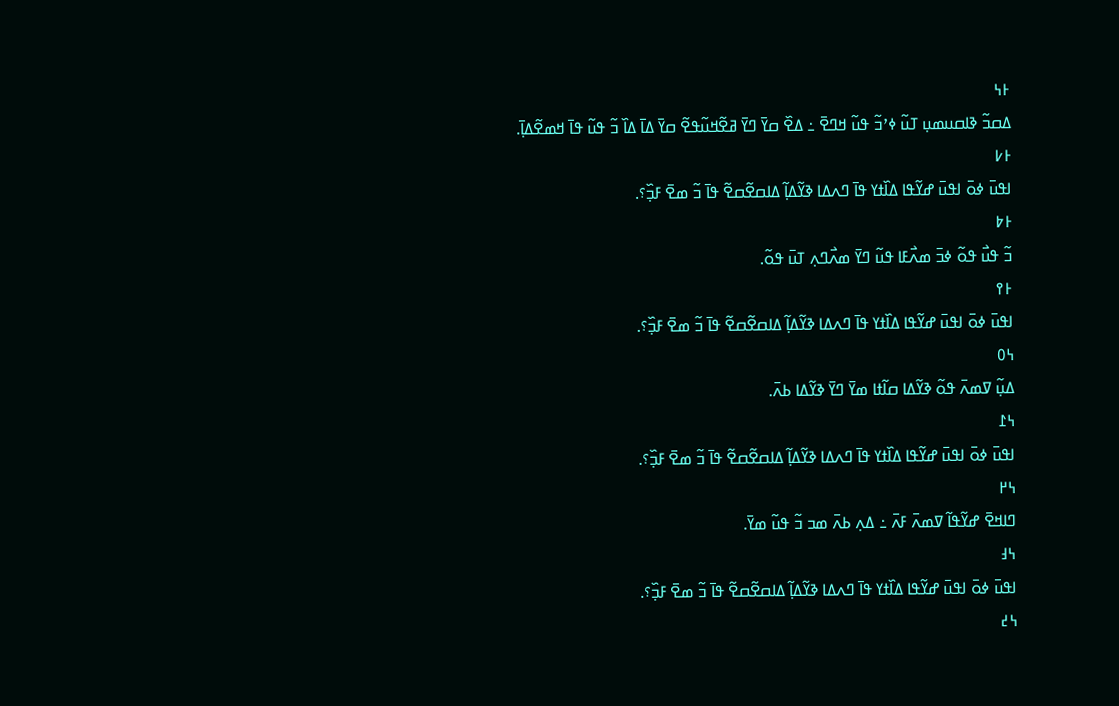߅߆
ߡߛߏ߬ ߢߊߛߎߘߎ߲ ߠߎ߬ ߦߴߏ߬ ߟߎ߬ ߞߣߐ߫ ߸ ߡߐ߰ ߛߌ߫ ߣߌ߫ ߥߐ߬ߞߎ߬ߟߐ߬ ߛߌ߫ ߡߊ߫ ߡߊ߰ ߏ߬ ߟߎ߬ ߟߊ߫ ߞߘߐ߬ߡߊ߲߫.
߅߇
ߊߟߎ߫ ߦߋ߫ ߊߟߎ߫ ߝߌ߬ߟߊ ߡߊ߰ߙߌ ߟߊ߫ ߣߍߡߊ ߢߌ߬ߡߊ߲߬ ߡߊߛߐ߬ߛߐ߬ ߟߊ߫ ߏ߬ ߘߐ߫ ߓߏ߲߰؟.
߅߈
ߏ߬ ߟߎ߯ ߟߋ߬ ߦߏ߫ ߘߍ߯ߓߊ ߟߎ߬ ߣߌ߫ ߘߍ߯ߣߍ߲ ߠߎ߫ ߟߋ߬.
߅߉
ߊߟߎ߫ ߦߋ߫ ߊߟߎ߫ ߝߌ߬ߟߊ ߡߊ߰ߙߌ ߟߊ߫ ߣߍߡߊ ߢߌ߬ߡߊ߲߬ ߡߊߛߐ߬ߛߐ߬ ߟߊ߫ ߏ߬ ߘߐ߫ ߓߏ߲߰؟.
߆߀
ߡߎ߲߬ ߜߘߍ߫ ߟߋ߬ ߢߌ߬ߡߊ ߛߊ߬ߙߊ ߘߌ߫ ߣߌ߫ ߢߌ߬ߡߊ ߕߍ߫.
߆߁
ߊߟߎ߫ ߦߋ߫ ߊߟߎ߫ ߝߌ߬ߟߊ ߡߊ߰ߙߌ ߟߊ߫ ߣߍߡߊ ߢߌ߬ߡߊ߲߬ ߡߊߛߐ߬ߛߐ߬ ߟߊ߫ ߏ߬ ߘߐ߫ ߓߏ߲߰؟.
߆߂
ߣߊߞߐ߫ ߝߌ߬ߟߊ߬ ߜߘߍ߫ ߓߍ߫ ߸ ߡߍ߲ ߕߍ߫ ߘߏ ߏ߬ ߟߎ߬ ߘߌ߫.
߆߃
ߊߟߎ߫ ߦߋ߫ ߊߟߎ߫ ߝߌ߬ߟߊ ߡߊ߰ߙߌ ߟߊ߫ ߣߍߡߊ ߢߌ߬ߡߊ߲߬ ߡߊߛߐ߬ߛߐ߬ ߟߊ߫ ߏ߬ ߘߐ߫ ߓߏ߲߰؟.
߆߄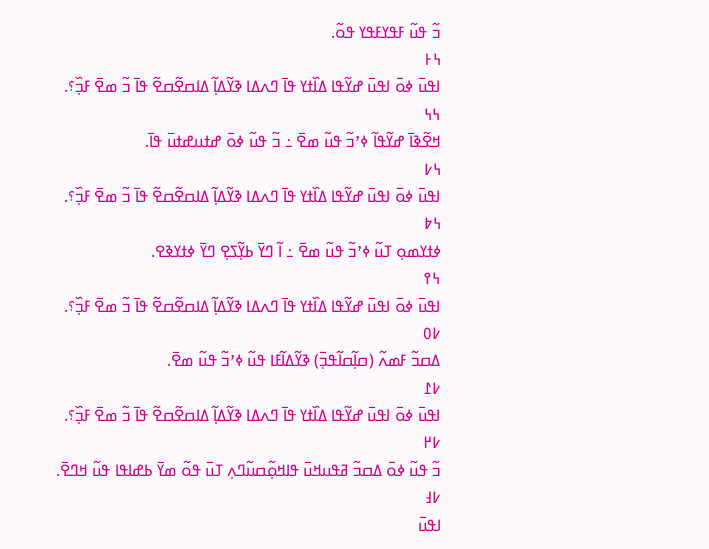ߏ߬ ߟߎ߬ ߓߟߌߓߟߌ ߟߋ߬.
߆߅
ߊߟߎ߫ ߦߋ߫ ߊߟߎ߫ ߝߌ߬ߟߊ ߡߊ߰ߙߌ ߟߊ߫ ߣߍߡߊ ߢߌ߬ߡߊ߲߬ ߡߊߛߐ߬ߛߐ߬ ߟߊ߫ ߏ߬ ߘߐ߫ ߓߏ߲߰؟.
߆߆
ߞߐ߬ߢߊ߫ ߝߌ߬ߟߊ߬ ߦߴߏ߬ ߟߎ߬ ߘߐ߫ ߸ ߏ߬ ߟߎ߬ ߦߋ߫ ߝߙߎߝߙߎ߫ ߟߊ߫.
߆߇
ߊߟߎ߫ ߦߋ߫ ߊߟߎ߫ ߝߌ߬ߟߊ ߡߊ߰ߙߌ ߟߊ߫ ߣߍߡߊ ߢߌ߬ߡߊ߲߬ ߡߊߛߐ߬ߛߐ߬ ߟߊ߫ ߏ߬ ߘߐ߫ ߓߏ߲߰؟.
߆߈
ߦߙߌߘߋ߲ ߠߎ߬ ߦߴߏ߬ ߟߎ߬ ߘߐ߫ ߸ ߊ߬ ߣߌ߫ ߕߌ߲߬ߖߐ߲ ߣߌ߫ ߦߙߌߢߐ.
߆߉
ߊߟߎ߫ ߦߋ߫ ߊߟߎ߫ ߝߌ߬ߟߊ ߡߊ߰ߙߌ ߟߊ߫ ߣߍߡߊ ߢߌ߬ߡߊ߲߬ ߡߊߛߐ߬ߛߐ߬ ߟߊ߫ ߏ߬ ߘߐ߫ ߓߏ߲߰؟.
߇߀
ߡߛߏ߬ ߓߘߍ߬ (ߛߊ߲߬ߛߊ߬ߟߏ߲߫) ߢߌ߬ߡߊ߬ߓߊ ߟߎ߬ ߦߴߏ߬ ߟߎ߬ ߘߐ߫.
߇߁
ߊߟߎ߫ ߦߋ߫ ߊߟߎ߫ ߝߌ߬ߟߊ ߡߊ߰ߙߌ ߟߊ߫ ߣߍߡߊ ߢߌ߬ߡߊ߲߬ ߡߊߛߐ߬ߛߐ߬ ߟߊ߫ ߏ߬ ߘߐ߫ ߓߏ߲߰؟.
߇߂
ߏ߬ ߟߎ߬ ߦߋ߫ ߡߛߏ߬ ߥߟߎߞߎ߫ ߟߊߞߋ߲߬ߛߎ߬ߣߍ߲ ߠߎ߫ ߟߋ߬ ߘߌ߫ ߕߝߊߟߊ ߟߎ߬ ߞߣߐ߫.
߇߃
ߊߟߎ߫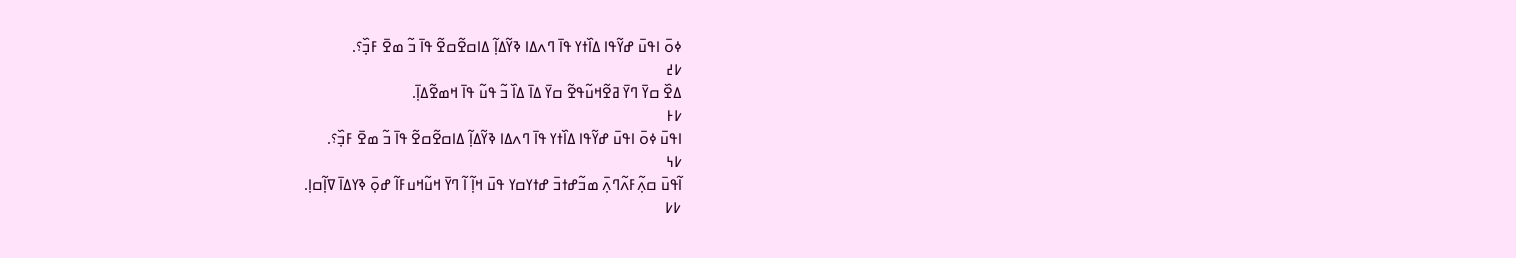ߦߋ߫ ߊߟߎ߫ ߝߌ߬ߟߊ ߡߊ߰ߙߌ ߟߊ߫ ߣߍߡߊ ߢߌ߬ߡߊ߲߬ ߡߊߛߐ߬ߛߐ߬ ߟߊ߫ ߏ߬ ߘߐ߫ ߓߏ߲߰؟.
߇߄
ߡߐ߰ ߛߌ߫ ߣߌ߫ ߥߐ߬ߞߎ߬ߟߐ߬ ߛߌ߫ ߡߊ߫ ߡߊ߰ ߏ߬ ߟߎ߬ ߟߊ߫ ߞߘߐ߬ߡߊ߲߫.
߇߅
ߊߟߎ߫ ߦߋ߫ ߊߟߎ߫ ߝߌ߬ߟߊ ߡߊ߰ߙߌ ߟߊ߫ ߣߍߡߊ ߢߌ߬ߡߊ߲߬ ߡߊߛߐ߬ߛߐ߬ ߟߊ߫ ߏ߬ ߘߐ߫ ߓߏ߲߰؟.
߇߆
ߊ߬ߟߎ߫ ߛߍ߲߬ߓߍ߬ߣߍ߲߫ ߘߏ߬ߝߙߏ߫ ߝߙߌߛߌ ߟߎ߫ ߞߊ߲߬ ߊ߬ ߣߌ߫ ߞߎ߬ߞߎߓߊ߬ ߝߋ߲߫ ߢߌߡߊ߫ ߜߊ߲߬ߛߊ߲.
߇߇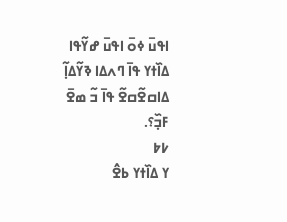ߊߟߎ߫ ߦߋ߫ ߊߟߎ߫ ߝߌ߬ߟߊ ߡߊ߰ߙߌ ߟߊ߫ ߣߍߡߊ ߢߌ߬ߡߊ߲߬ ߡߊߛߐ߬ߛߐ߬ ߟߊ߫ ߏ߬ ߘߐ߫ ߓߏ߲߰؟.
߇߈
ߌ ߡߊ߰ߙߌ ߕߐ߮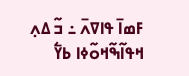ߓߘߊ߫ ߟߊߜߍ߫ ߸ ߏ߬ ߡߍ߲ ߞߟߊ߬ߒ߬ߞߋ߬ߦߊ ߕߌ߱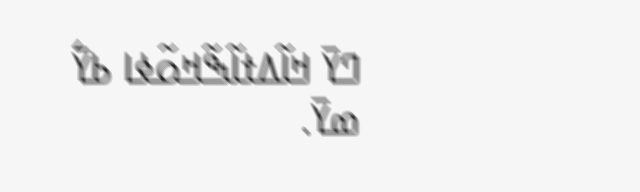ߣߌ߫ ߞߊ߬ߡߙߊ߬ߒ߬ߞߋ߬ߦߊ ߕߌ߱ ߘߌ߫.